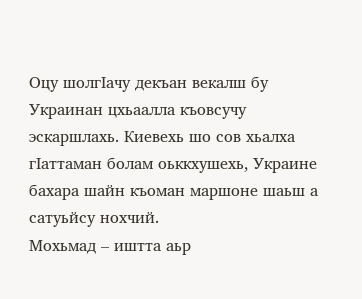Оцу шолгIачу декъан векалш бу Украинан цхьаалла къовсучу эскаршлахь. Киевехь шо сов хьалха гIаттаман болам оьккхушехь, Украине бахара шайн къоман маршоне шаьш а сатуьйсу нохчий.
Мохьмад – иштта аьр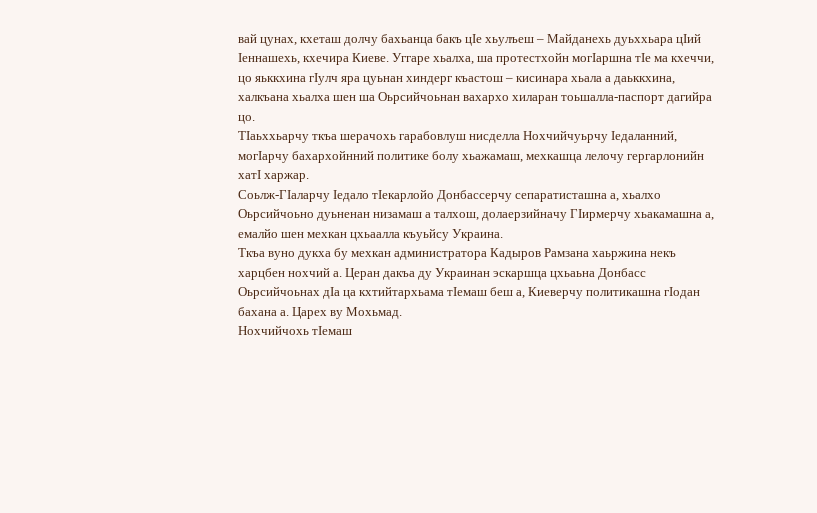вай цунах, кхеташ долчу бахьанца бакъ цIе хьулъеш – Майданехь дуьххьара цIий Iеннашехь, кхечира Киеве. Уггаре хьалха, ша протестхойн могIаршна тIе ма кхеччи, цо яьккхина гIулч яра цуьнан хиндерг къастош – кисинара хьала а даьккхина, халкъана хьалха шен ша Оьрсийчоьнан вахархо хиларан тоьшалла-паспорт дагийра цо.
ТIаьххьарчу ткъа шерачохь гарабовлуш нисделла Нохчийчуьрчу Iедаланний, могIарчу бахархойнний политике болу хьажамаш, мехкашца лелочу гергарлонийн хатI харжар.
Соьлж-ГIаларчу Iедало тIекарлойо Донбассерчу сепаратисташна а, хьалхо Оьрсийчоьно дуьненан низамаш а талхош, долаерзийначу ГIирмерчу хьакамашна а, емалйо шен мехкан цхьаалла къуьйсу Украина.
Ткъа вуно дукха бу мехкан администратора Кадыров Рамзана хаьржина некъ харцбен нохчий а. Церан дакъа ду Украинан эскаршца цхьаьна Донбасс Оьрсийчоьнах дIа ца кхтийтархьама тIемаш беш а, Киеверчу политикашна гIодан бахана а. Царех ву Мохьмад.
Нохчийчохь тIемаш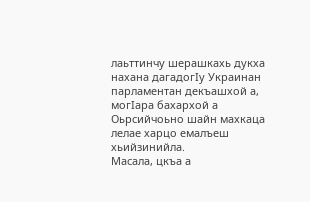лаьттинчу шерашкахь дукха нахана дагадогIу Украинан парламентан декъашхой а, могIара бахархой а Оьрсийчоьно шайн махкаца лелае харцо емалъеш хьийзинийла.
Масала, цкъа а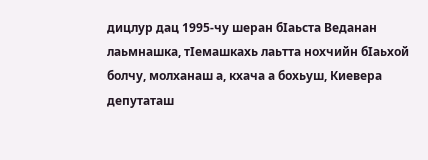дицлур дац 1995-чу шеран бIаьста Веданан лаьмнашка, тIемашкахь лаьтта нохчийн бIаьхой болчу, молханаш а, кхача а бохьуш, Киевера депутаташ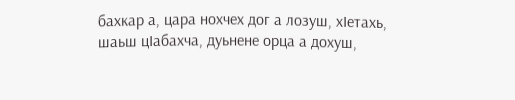бахкар а, цара нохчех дог а лозуш, хIетахь, шаьш цIабахча, дуьнене орца а дохуш,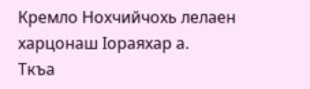Кремло Нохчийчохь лелаен харцонаш Iораяхар а.
Ткъа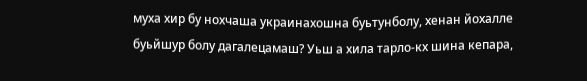муха хир бу нохчаша украинахошна буьтунболу, хенан йохалле буьйшур болу дагалецамаш? Уьш а хила тарло-кх шина кепара,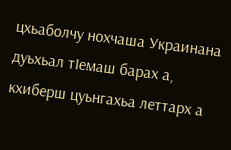цхьаболчу нохчаша Украинана дуьхьал тIемаш барах а, кхиберш цуьнгахьа леттарх а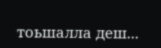тоьшалла деш...